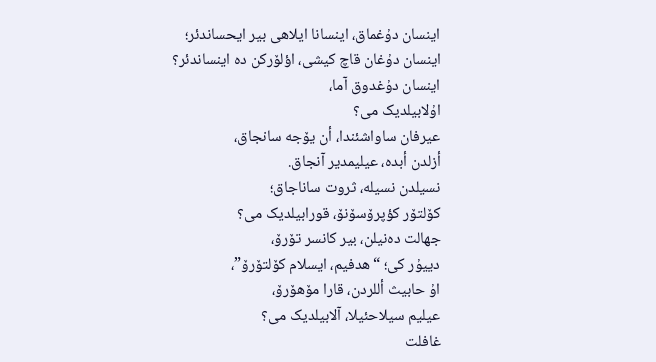اینسان دۇغماق، اینسانا ایلاهی بیر ایحساندئر؛
اینسان دۇغان قاچ کیشی، اؤلۆرکن دە اینساندئر؟
اینسان دۇغدوق آما،
اۇلابیلدیک می؟
عیرفان ساواشئندا، أن یۆجە سانجاق،
أزلدن أبدە، عیلیمدیر آنجاق.
نسیلدن نسیلە، ثروت ساناجاق؛
کۆلتۆر کؤپرۆسۆنۆ، قورابیلدیک می؟
جهالت دەنیلن، بیر کانسر تۆرۆ،
دییۇر کی؛ “هدفیم، ایسلام کۆلتۆرۆ”،
اۇ حابیث أللردن، قارا مۆهۆرۆ،
عیلیم سیلاحئیلا، آلابیلدیک می؟
غافلت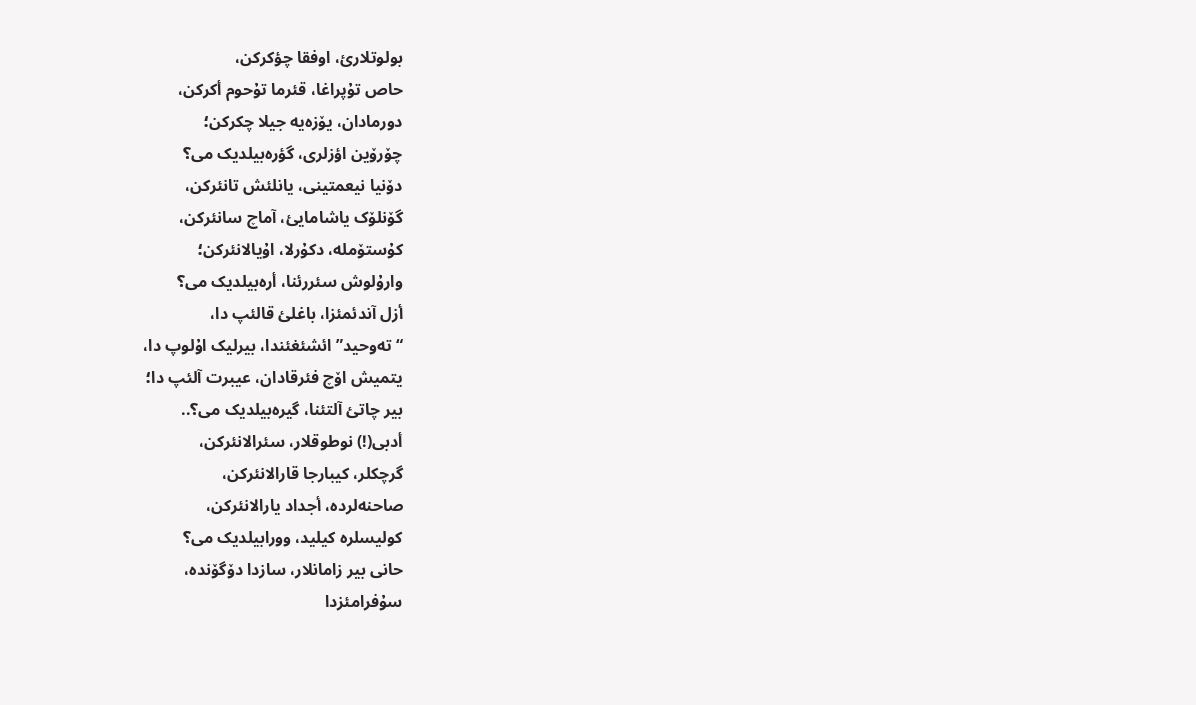بولوتلارئ، اوفقا چؤکرکن،
حاص تۇپراغا، قئرما تۇحوم أکرکن،
دورمادان، یۆزەیە جیلا چکرکن؛
چۆرۆین اؤزلری، گؤرەبیلدیک می؟
دۆنیا نیعمتینی، یانلئش تانئرکن،
گۆنلۆک یاشامایئ، آماچ سانئرکن،
کۇستۆملە، دکۇرلا، اۇیالانئرکن؛
وارۇلوش سئررئنا، أرەبیلدیک می؟
أزل آندئمئزا، باغلئ قالئپ دا،
“تەوحید” ائشئغئندا، بیرلیک اۇلوپ دا،
یتمیش اۆچ فئرقادان، عیبرت آلئپ دا؛
بیر چاتئ آلتئنا، گیرەبیلدیک می؟..
أدبی(!) نوطوقلار، سئرالانئرکن،
گرچکلر، کیبارجا قارالانئرکن،
صاحنەلردە، أجداد یارالانئرکن،
کولیسلرە کیلید، وورابیلدیک می؟
حانی بیر زامانلار، سازدا دۆگۆندە،
سۇفرامئزدا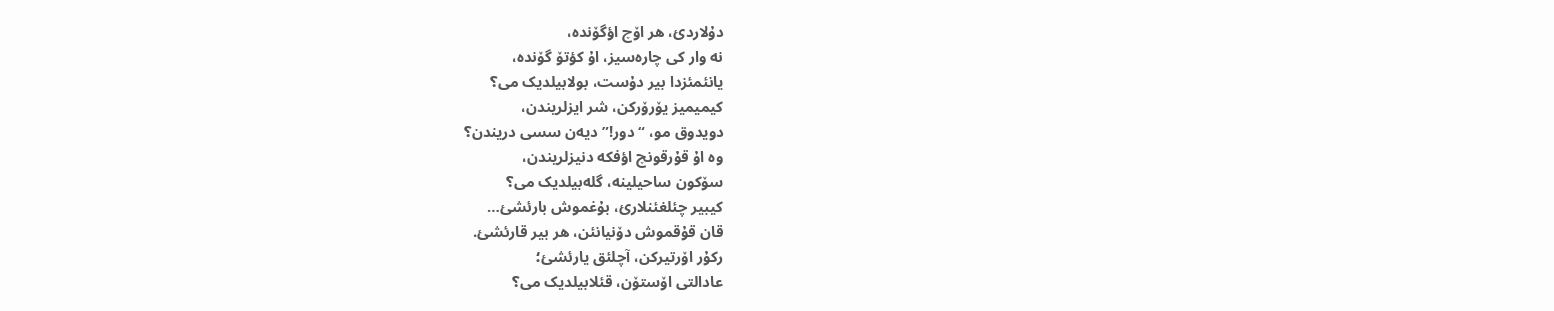دۇلاردئ، هر اۆچ اؤگۆندە،
نە وار کی چارەسیز، اۇ کؤتۆ گۆندە،
یانئمئزدا بیر دۇست، بولابیلدیک می؟
کیمیمیز یۆرۆرکن، شر ایزلریندن،
دویدوق مو، “دور!” دیەن سسی دریندن؟
وە اۇ قۇرقونچ اؤفکە دنیزلریندن،
سۆکون ساحیلینە، گلەبیلدیک می؟
کیبیر چئلغئنلارئ، بۇغموش بارئشئ…
قان قۇقموش دۆنیانئن، هر بیر قارئشئ.
رکۇر اۆرتیرکن، آچلئق یارئشئ؛
عادالتی اۆستۆن، قئلابیلدیک می؟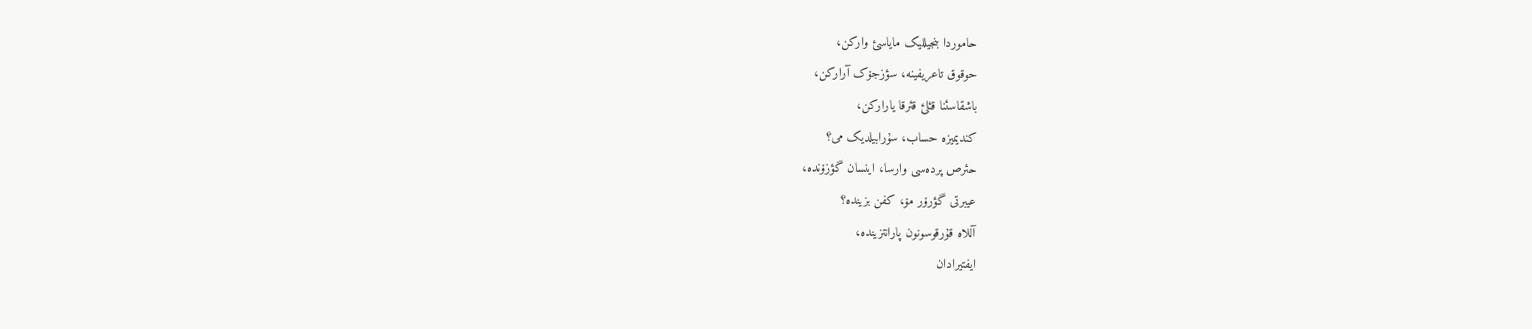حاموردا بنجیللیک مایاسئ وارکن،
حوقوق تاعریفینە، سؤزجۆک آرارکن،
باشقاسئنا قئلئ قئرقا یارارکن،
کندیمیزە حساب، سۇرابیلدیک می؟
حئرص پردەسی وارسا، اینسان گؤزۆندە،
عیبرتی گؤرۆر مۆ، کفن بزیندە؟
آللاە قۇرقوسونون پارانتزیندە،
ایفتیرادان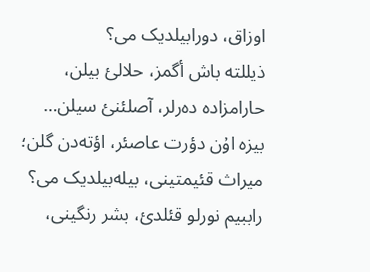اوزاق، دورابیلدیک می؟
ذیللتە باش أگمز، حلالئ بیلن،
حارامزادە دەرلر، آصلئنئ سیلن…
بیزە اۇن دؤرت عاصئر، اؤتەدن گلن؛
میراث قئیمتینی، بیلەبیلدیک می؟
راببیم نورلو قئلدئ، بشر رنگینی،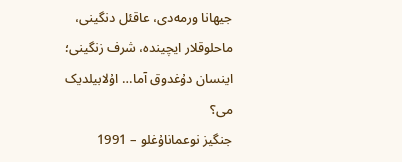جیهانا ورمەدی، عاقئل دنگینی،
ماحلوقلار ایچیندە، شرف زنگینی؛
اینسان دۇغدوق آما… اۇلابیلدیک می؟
جنگیز نوعماناۇغلو – 1991